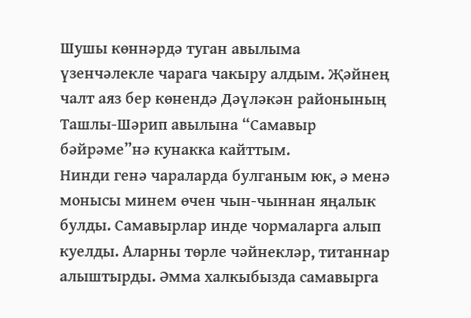Шушы көннәрдә туган авылыма үзенчәлекле чарага чакыру алдым. Җәйнең чалт аяз бер көнендә Дәүләкән районының Ташлы-Шәрип авылына “Самавыр бәйрәме”нә кунакка кайттым.
Нинди генә чараларда булганым юк, ә менә монысы минем өчен чын-чыннан яңалык булды. Самавырлар инде чормаларга алып куелды. Аларны төрле чәйнекләр, титаннар алыштырды. Әмма халкыбызда самавырга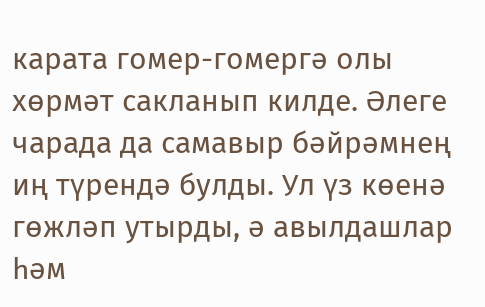карата гомер-гомергә олы хөрмәт сакланып килде. Әлеге чарада да самавыр бәйрәмнең иң түрендә булды. Ул үз көенә гөжләп утырды, ә авылдашлар һәм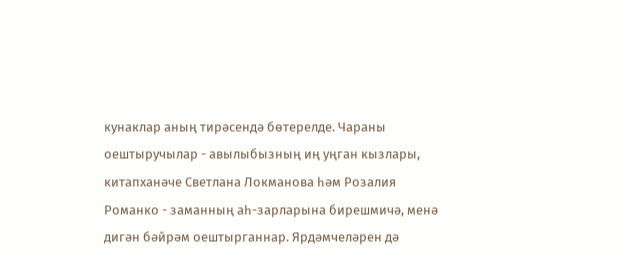кунаклар аның тирәсендә бөтерелде. Чараны оештыручылар - авылыбызның иң уңган кызлары, китапханәче Светлана Локманова һәм Розалия Романко - заманның аһ-зарларына бирешмичә, менә дигән бәйрәм оештырганнар. Ярдәмчеләрен дә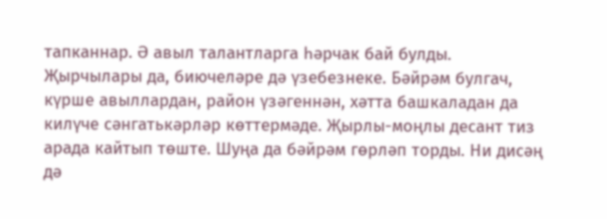тапканнар. Ә авыл талантларга һәрчак бай булды. Җырчылары да, биючеләре дә үзебезнеке. Бәйрәм булгач, күрше авыллардан, район үзәгеннән, хәтта башкаладан да килүче сәнгатькәрләр көттермәде. Җырлы-моңлы десант тиз арада кайтып төште. Шуңа да бәйрәм гөрләп торды. Ни дисәң дә